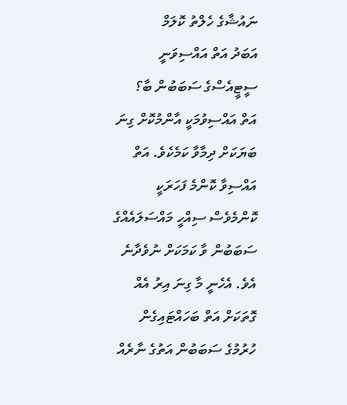ނައުޝާގެ ހެލްތު ކޮލަމް
އަބަދު އަތް އައްސިވަނީ ސީޓީއެސްގެ ސަބަބުން ބާ؟
އަތް އައްސިވުމަކީ އާންމުކޮށް ގިނަ ބަޔަކަށް ދިމާވާ ކަމެކެވެ. އަތް އައްސިވާ ކޮންމެ ފަހަރަކީ ކޮންމެވެސް ސިއްހީ މައްސަލައެއްގެ ސަބަބުން ވާ ކަމަކަށް ނުވެދާނެ އެވެ. އެހެނީ މާ ގިނަ އިރު އެއް ގޮތަކަށް އަތް ބަހައްޓައިގެން ހުރުމުގެ ސަބަބުން އަތުގެ ނާރެއް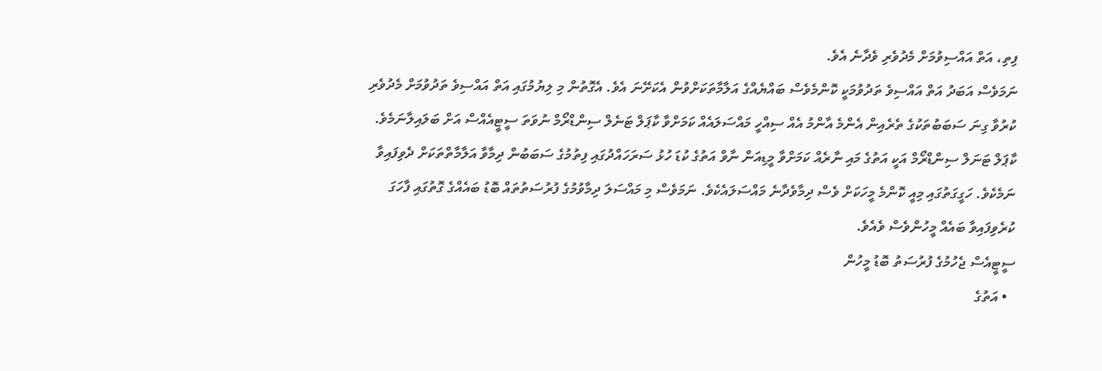ފިތި، އަތް އައްސިވުމަށް މެދުވެރި ވެދާނެ އެވެ.
ނަމަވެސް އަބަދު އަތް އައްސިވެ ތަދުވުމަކީ ކޮންމެވެސް ބައްޔެއްގެ އަލާމާތަކަށްވުން އެކަށޭނަ އެވެ. އެގޮތުން މި ލިޔުމުގައި އަތް އައްސިވެ ތަދުވުމަށް މެދުވެރި ކުރުވާ ގިނަ ސަބަބުތަކުގެ ތެރެއިން އެންމެ އާންމު އެއް ސިއްހީ މައްސަލައެއް ކަމަށްވާ ކާޕަލް ޓަނެލް ސިންޑްރޯމް ނުވަތަ ސީޓީއެއްސް އަށް ބަލައިލާނަމެވެ.
ކާޕަލް ޓަނަލް ސިންޑްރޯމް އަކީ އަތުގެ މައި ނާރެއް ކަމަށްވާ މީޑިއަން ނާވް އަތުގެ ކުޑަ ހުޅު ސަރަހައްދުގައި ފިތުމުގެ ސަބަބުން ދިމާވާ އަލާމާތްތަކަށް ދެވިފައިވާ ނަމެކެވެ. ހަގީގަތުގައި މިއީ ކޮންމެ މީހަކަށް ވެސް ދިމާވެދާނެ މައްސަލައެކެވެ. ނަމަވެސް މި މައްސަލަ ދިމާވުމުގެ ފުރުސަތުތައް ބޮޑު ބައެއްގެ ގޮތުގައި ފާހަގަ ކުރެވިފައިވާ ބައެއް މީހުންވެސް ވެއެވެ.
ސީޓީއެސް ޖެހުމުގެ ފުރުސަތު ބޮޑު މީހުން
  • އަތުގެ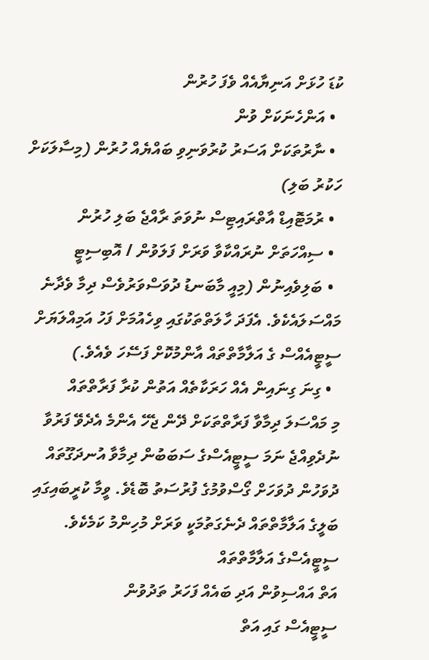ކުޑަ ހުޅަށް އަނިޔާއެއް ވެފަ ހުރުން
  • އަންހެނަކަށް ވުން
  • ނާރުތަކަށް އަސަރު ކުރުވަނިވި ބައްޔެއް ހުރުން (މިސާލަކަށް ހަކުރު ބަލި)
  • ރުމަޓޮއިޑް އާތްރައިޓިސް ނުވަތަ ރާއްޖެ ބަލި ހުރުން
  • ސިއްހަތަށް ނުރައްކާވާ ވަރަށް ފަލަވުން / އޮބިސިޓީ
  • ބަލިވެއިނުން (މިއީ މާބަނޑު ދުވަސްވަރުވެސް ދިމާ ވެދާނެ މައްސަލައެކެވެ. އެފަދަ ހާލަތްތަކުގައި ވިހެއުމަށް ފަހު އަމިއްލަޔަށް ސީޓީއެއްސް ގެ އަލާމާތްތައް އާންމުކޮށް ފަސޭހަ ވެއެވެ.)
  • ގިނަ ގިނައިން އެއް ހަރަކާތެއް އަތުން ކުރާ ފަރާތްތައް
މި މައްސަލަ ދިމާވާ ފަރާތްތަކަށް ދޭން ޖެހޭ އެންމެ އެދެވޭ ފަރުވާ ނުދެވިއްޖެ ނަމަ ސީޓީއެސްގެ ސަބަބުން ދިމާވާ އުނދަގޫތައް ދުވަހުން ދުވަހަށް ގޯސްވުމުގެ ފުރުސަތު ބޮޑެވެ. ވީމާ ކުރީބައިގައި ބަލީގެ އަލާމާތްތައް ދެނެގަތުމަކީ ވަރަށް މުހިންމު ކަމެކެވެ.
ސީޓީއެސްގެ އަލާމާތްތައް
އަތް އައްސިވުން އަދި ބައެއް ފަހަރު ތަދުވުން
ސީޓީއެސް ގައި އަތް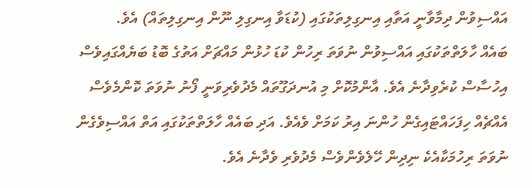އައްސިވުން ދިމާވާނީ އަތާއި އިނގިލިތަކުގައި (ކުޑަވާ އިނގިލި ނޫން އިނގިލިތައް) އެވެ.
ބައެއް ހާލަތްތަކުގައި އައްސިވުން ނުވަތަ ރިހުން ކުޑަ ހުޅުން މައްޗަށް އަތުގެ ބޮޑު ބަޔެއްގައިވެސް އިހުސާސް ކުރެވިދާނެ އެވެ. އާންމުކޮށް މި އުނދަގޫތައް މެދުވެރިވަނީ ފޯނު ނުވަތަ ކޮންމެވެސް އެއްޗެއް ހިފަހައްޓައިގެން ހުންނަ އިރު ކަމަށް ވެއެވެ. އަދި ބައެއް ހާލަތްތަކުގައި އަތް އައްސިވެގެން ނުވަތަ ރިހުމަކާއެކެ ނިދިން ހޭލެވެންވެސް މެދުވެރި ވެދާނެ އެވެ.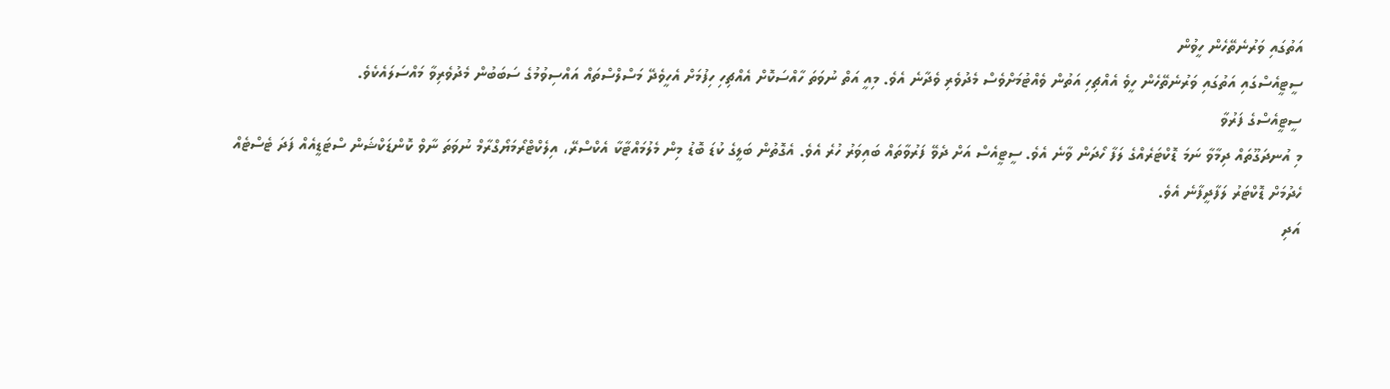އަތުގައި ވަރުނެތޭހެން ހީވުން
ސީޓީއެސްގައި އަތުގައި ވަރުނެތޭހެން ހީވެ އެއްޗިހި އަތުން ވެއްޓުމަށްވެސް މެދުވެރި ވެދާނެ އެވެ. މިއީ އަތް ނުވަތަ ހާއްސަކޮށް އެއްޗިހި ހިފުމަށް އެހީވެދޭ މަސްލްސްތައް އައްސިވުމުގެ ސަބަބުން މެދުވެރިވާ މައްސަލައެކެވެ.
ސީޓީއެސްގެ ފަރުވާ
މި އުނދަގޫތައް ދިމާވާ ނަމަ ޑޮކްޓަރެއްގެ ލަފާ ހޯދަން ވާނެ އެވެ. ސީޓީއެސް އަށް ދެވޭ ފަރުވާތައް ބައިވަރު ހުރެ އެވެ. އެގޮތުން ބަލީގެ ކުޑަ ބޮޑު މިން މެލުމައްޓާކާ އެކްސްރޭ، އިލެކްޓްރޯމަޔޯގްރާމް ނުވަތަ ނާވް ކޮންޑަކްޝަން ސްޓަޑީއެއް ފަދަ ޓެސްޓެއް ހެދުމަށް ޑޮކްޓަރު ލަފާދީފާނެ އެވެ.
އަދި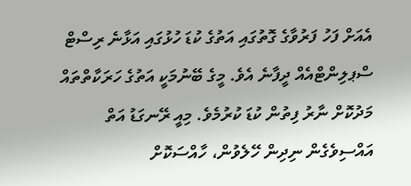އެއަށް ފަހު ފަރުވާގެ ގޮތުގައި އަތުގެ ކުޑަ ހުޅުގައި އަޅާނެ ރިސްޓް ސްޕލިންޓްއެއް ދީފާނެ އެވެ. މީގެ ބޭނުމަކީ އަތުގެ ހަރަކާތްތައް މަދުކޮށް ނާރު ފިތުން ކުޑަ ކުރުމެވެ. މިއީ ރޭނގަޑު އަތް އައްސިވެގެން ނިދިން ހޭލެވުން، ހާއްސަކޮށް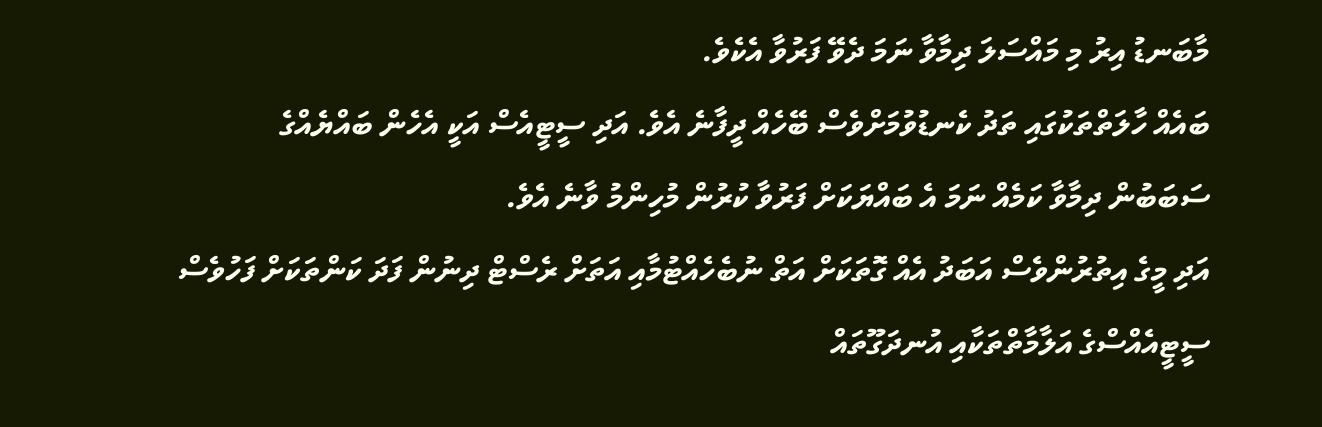މާބަނޑު އިރު މި މައްސަލަ ދިމާވާ ނަމަ ދެވޭ ފަރުވާ އެކެވެ.
ބައެއް ހާލަތްތަކުގައި ތަދު ކެނޑުވުމަށްވެސް ބޭހެއް ދީފާނެ އެވެ. އަދި ސީޓީއެސް އަކީ އެހެން ބައްޔެއްގެ ސަބަބުން ދިމާވާ ކަމެއް ނަމަ އެ ބައްޔަކަށް ފަރުވާ ކުރުން މުހިންމު ވާނެ އެވެ.
އަދި މީގެ އިތުރުންވެސް އަބަދު އެއް ގޮތަކަށް އަތް ނުބެހެއްޓުމާއި އަތަށް ރެސްޓް ދިނުން ފަދަ ކަންތަކަށް ފަހުވެސް ސީޓީއެއްސްގެ އަލާމާތްތަކާއި އުނދަގޫތައް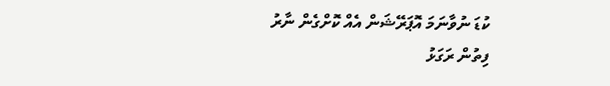ކުޑަ ނުވާނަމަ އޮޕަރޭޝަން އެއް ކޮށްގެން ނާރު ފިތުން ރަގަޅު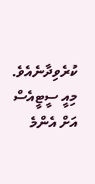ކުރެވިދާނެއެވެ. މިއީ ސީޓީއެސް އަށް އެންމެ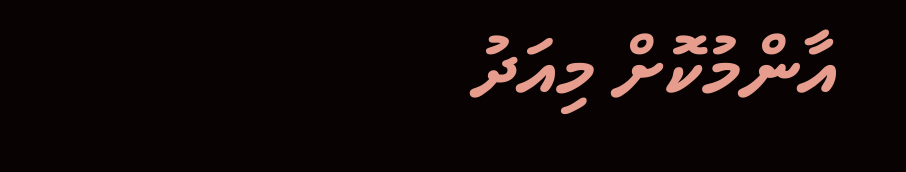އާންމުކޮށް މިއަދު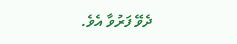ދެވޭ ފަރުވާ އެވެ.